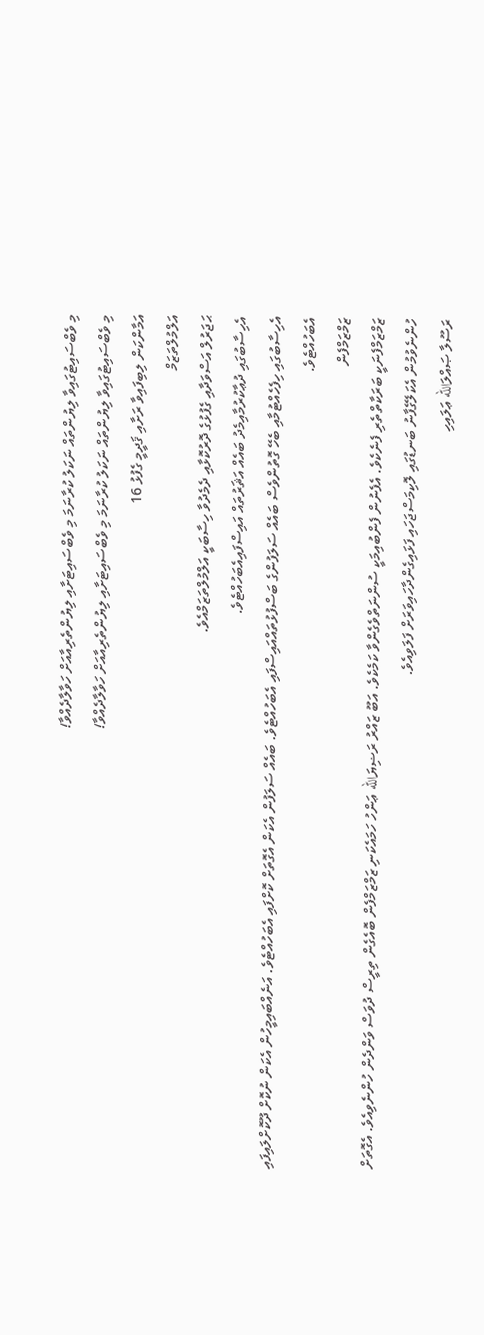މި ވެބްސައިޓުގައިވާ ލިޔުންތައް ނަކަލު ކުރާނަމަ މި ވެބްސައިޓަށާއި ލިޔުންތެރިއާއަށް ހަވާލާދެއްވާ!
މި ވެބްސައިޓުގައިވާ ލިޔުންތައް ނަކަލު ކުރާނަމަ މި ވެބްސައިޓަށާއި ލިޔުންތެރިއާއަށް ހަވާލާދެއްވާ!
އަމާންކަން ލިބިފައިވާ ރަށާއި ޤަދީމީ ގެފުޅު 16
އަލްމުލްތަޒަމް
ޙަޖަރުލް އަސްވަދާއި ގެފުޅުގެ ދޮރުކޮޅާއި ދެމެދުވާ ހިސާބަކީ އަލްމުލްތަޒަމްއެވެ.
އެހިސާބުގައި ދުޢާކުރުމާއިމެދު ބައެއް އަޘަރުތައް އައިސްފައިއެބަހުއްޓެވެ.
އެހިސާބުގައި ހިފެހެއްޓުމާއި ބެހޭ ގޮތުންވެސް ބައެއް ސަލަފުންގެ ބަސްފުޅުތައްއައިސްފައި އެބަހުއްޓެވެ. ބައެއް ސަލަފުން އެކަން އެގޮތަށް ކޮށްފައި އެބަހުއްޓެވެ. އަނެއްބައިމީހުން އެކަން ނުކޮށް ދޫކޮށްލައިފައި އެބަހުއްޓެވެ.
ޒަމްޒަމްފެން
ޒަމްޒަމްފެނަކީ ބަރަކާތްތެރި ފެނެކެވެ. އެފެނުން ފެންބުއިމަކީ ސުންނަތްވެގެންވާ ކަމެކެވެ. އަބޫ ޒައްރު ރަޟިޔަالله ޢަންހު ހަމައެކަނި ޒަމްޒަމްފެން ބޮއެގެން ތިރީސް ދުވަސް ވަންދެން ހުންނެވިއެވެ. އެގޮތަށް ހުންނެވުމުން އެކަލޭގެފާނު ބަނޑުގައި ލޮކިމަސްޖަހައި ފަޅައިގެންދާހައިވަރަށް ފަލަވިއެވެ.
ރަސޫލާ ޞައްލަالله ޢަލައިހި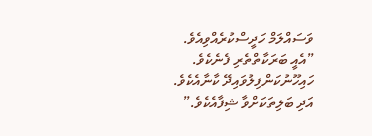ވަސައްލަމް ހަދީސްކުރެއްވިއެވެ.
”އެއީ ބަރަކާތްތެރި ފެނެކެވެ. ހައިހޫނުކަންފިލުވައިދޭ ކާނާއެކެވެ.
އަދި ބަލިތަކަށްވާ ޝިފާއެކެވެ.”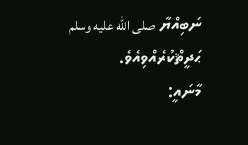ނަބިއްޔާ صلى الله عليه وسلم ޙަދީޘްކުރެއްވިއެވެ.
މާނައީ: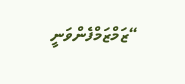“ޒަމްޒަމްފެންވަނީ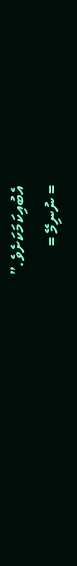އެބުއިކަމަކަށެވެ.”
= ނުނިމޭ =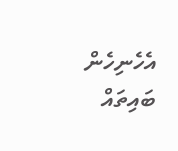އެހެނިހެން ބައިތައް